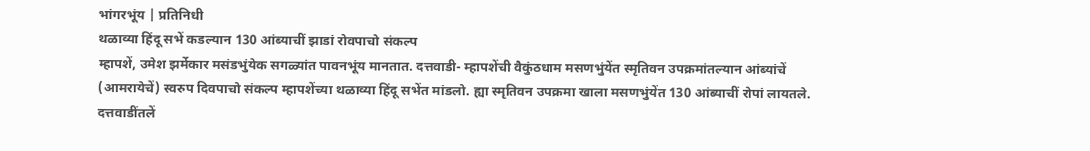भांगरभूंय | प्रतिनिधी
थळाव्या हिंदू सभें कडल्यान 130 आंब्याचीं झाडां रोवपाचो संकल्प
म्हापशें, उमेश झर्मेकार मसंडभुंयेक सगळ्यांत पावनभूंय मानतात. दत्तवाडी- म्हापशेंची वैकुंठधाम मसणभुंयेंत स्मृतिवन उपक्रमांतल्यान आंब्यांचें (आमरायेचें) स्वरुप दिवपाचो संकल्प म्हापशेंच्या थळाव्या हिंदू सभेंत मांडलो. ह्या स्मृतिवन उपक्रमा खाला मसणभुंयेंत 130 आंब्याचीं रोपां लायतले.
दत्तवाडींतलें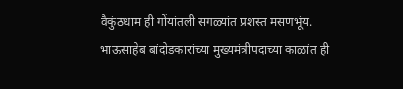वैकुंठधाम ही गोंयांतली सगळ्यांत प्रशस्त मसणभूंय. भाऊसाहेब बांदोडकारांच्या मुख्यमंत्रीपदाच्या काळांत ही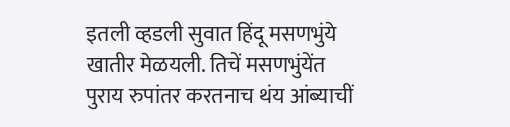इतली व्हडली सुवात हिंदू मसणभुंये खातीर मेळयली. तिचें मसणभुंयेंत पुराय रुपांतर करतनाच थंय आंब्याचीं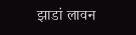झाडां लावन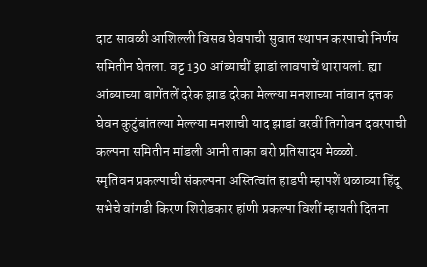दाट सावळी आशिल्ली विसव घेवपाची सुवात स्थापन करपाचो निर्णय समितीन घेतला. वट्ट 130 आंब्याचीं झाडां लावपाचें थारायलां. ह्या आंब्याच्या बागेंतलें दरेक झाड दरेका मेल्ल्या मनशाच्या नांवान दत्तक घेवन कुटुंबांतल्या मेल्ल्या मनशाची याद झाडां वरवीं तिगोवन दवरपाची कल्पना समितीन मांडली आनी ताका बरो प्रतिसादय मेळ्ळो.
स्मृतिवन प्रकल्पाची संकल्पना अस्तित्वांत हाडपी म्हापशें थळाव्या हिंदू सभेचे वांगडी किरण शिरोडकार हांणी प्रकल्पा विशीं म्हायती दितना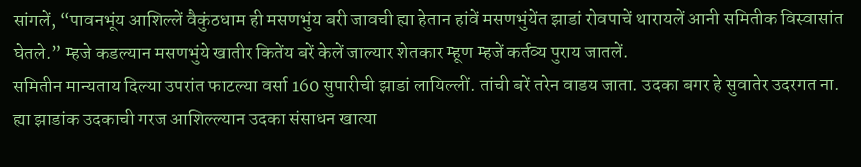सांगलें, “पावनभूंय आशिल्लें वैकुंठधाम ही मसणभुंय बरी जावची ह्या हेतान हांवें मसणभुंयेंत झाडां रोवपाचें थारायलें आनी समितीक विस्वासांत घेतले.” म्हजे कडल्यान मसणभुंये खातीर कितेंय बरें केलें जाल्यार शेतकार म्हूण म्हजें कर्तव्य पुराय जातलें.
समितीन मान्यताय दिल्या उपरांत फाटल्या वर्सा 160 सुपारीची झाडां लायिल्लीं. तांची बरें तरेन वाडय जाता. उदका बगर हे सुवातेर उदरगत ना. ह्या झाडांक उदकाची गरज आशिल्ल्यान उदका संसाधन खात्या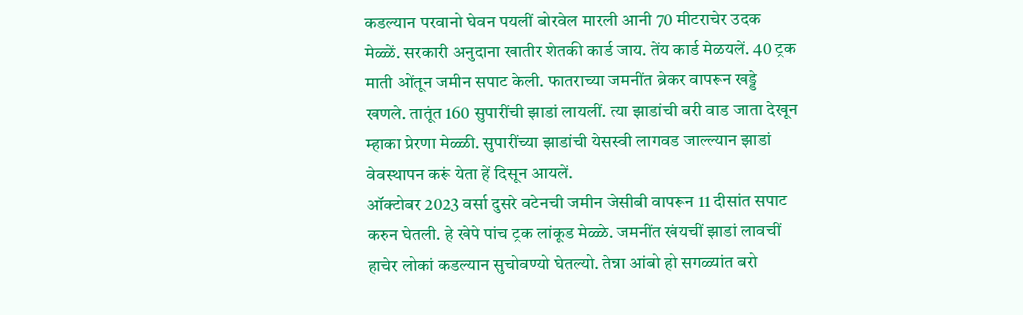कडल्यान परवानो घेवन पयलीं बोरवेल मारली आनी 70 मीटराचेर उदक मेळ्ळें. सरकारी अनुदाना खातीर शेतकी कार्ड जाय. तेंय कार्ड मेळयलें. 40 ट्रक माती ओंतून जमीन सपाट केली. फातराच्या जमनींत ब्रेकर वापरून खड्डे खणले. तातूंत 160 सुपारींची झाडां लायलीं. त्या झाडांची बरी वाड जाता देखून म्हाका प्रेरणा मेळ्ळी. सुपारींच्या झाडांची येसस्वी लागवड जाल्ल्यान झाडां वेवस्थापन करूं येता हें दिसून आयलें.
ऑक्टोबर 2023 वर्सा दुसरे वटेनची जमीन जेसीबी वापरून 11 दीसांत सपाट करुन घेतली. हे खेपे पांच ट्रक लांकूड मेळ्ळे. जमनींत खंयचीं झाडां लावचीं हाचेर लोकां कडल्यान सुचोवण्यो घेतल्यो. तेन्ना आंबो हो सगळ्यांत बरो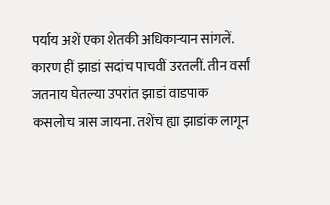पर्याय अशें एका शेतकी अधिकाऱ्यान सांगलें. कारण हीं झाडां सदांच पाचवीं उरतलीं. तीन वर्सां जतनाय घेतल्या उपरांत झाडां वाडपाक कसलोच त्रास जायना. तशेंच ह्या झाडांक लागून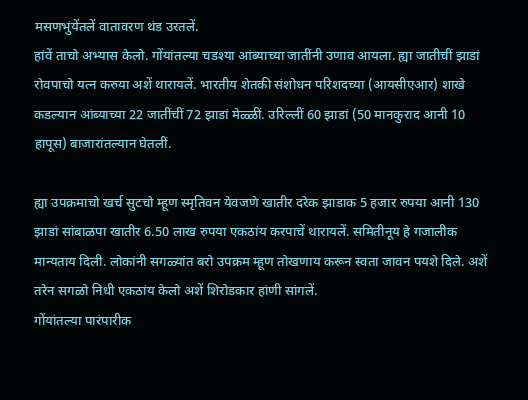मसणभुंयेंतलें वातावरण थंड उरतलें.
हांवें ताचो अभ्यास केलो. गोंयांतल्या चडश्या आंब्याच्या जातींनी उणाव आयला. ह्या जातीचीं झाडां रोवपाचो यत्न करुया अशें थारायलें. भारतीय शेतकी संशोधन परिशदच्या (आयसीएआर) शाखे कडल्यान आंब्याच्या 22 जातींचीं 72 झाडां मेळ्ळीं. उरिल्लीं 60 झाडां (50 मानकुराद आनी 10 हापूस) बाजारांतल्यान घेतलीं.

ह्या उपक्रमाचो खर्च सुटचो म्हूण स्मृतिवन येवजणे खातीर दरेक झाडाक 5 हजार रुपया आनी 130 झाडां सांबाळपा खातीर 6.50 लाख रुपया एकठांय करपाचें थारायलें. समितीनूय हे गजालीक मान्यताय दिली. लोकांनी सगळ्यांत बरो उपक्रम म्हूण तोखणाय करून स्वता जावन पयशे दिले. अशें तरेन सगळो निधी एकठांय केलो अशें शिरोडकार हांणी सांगलें.
गोंयांतल्या पारंपारीक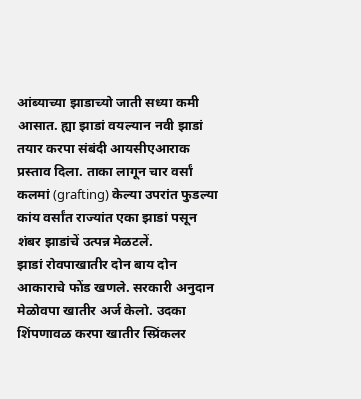आंब्याच्या झाडाच्यो जाती सध्या कमी आसात. ह्या झाडां वयल्यान नवी झाडां तयार करपा संबंदी आयसीएआराक प्रस्ताव दिला. ताका लागून चार वर्सां कलमां (grafting) केल्या उपरांत फुडल्या कांय वर्सांत राज्यांत एका झाडां पसून शंबर झाडांचें उत्पन्न मेळटलें.
झाडां रोवपाखातीर दोन बाय दोन आकाराचे फोंड खणले. सरकारी अनुदान मेळोवपा खातीर अर्ज केलो. उदका शिंपणावळ करपा खातीर स्प्रिंकलर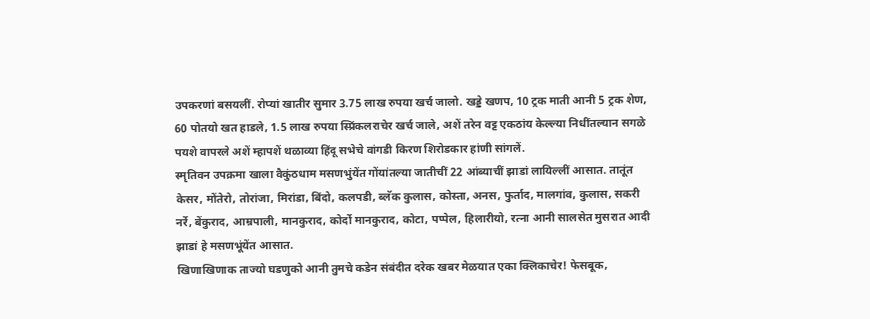उपकरणां बसयलीं. रोप्यां खातीर सुमार 3.75 लाख रुपया खर्च जालो. खड्डे खणप, 10 ट्रक माती आनी 5 ट्रक शेण, 60 पोतयो खत हाडले, 1.5 लाख रुपया स्प्रिंकलराचेर खर्च जाले, अशें तरेन वट्ट एकठांय केल्ल्या निधींतल्यान सगळे पयशे वापरले अशें म्हापशें थळाव्या हिंदू सभेचे वांगडी किरण शिरोडकार हांणी सांगलें.
स्मृतिवन उपक्रमा खाला वैकुंठधाम मसणभुंयेंत गोंयांतल्या जातीचीं 22 आंब्याचीं झाडां लायिल्लीं आसात. तातूंत केसर, मोंतेरो, तोरांजा, मिरांडा, बिंदो, कलपडी, ब्लॅक कुलास, कोस्ता, अनस, फुर्ताद, मालगांव, कुलास, सकरी नर्रे, बेंकुराद, आम्रपाली, मानकुराद, कोर्दो मानकुराद, कोटा, पप्पेल, हिलारीयो, रत्ना आनी सालसेत मुसरात आदी झाडां हे मसणभूंयेंत आसात.
खिणाखिणाक ताज्यो घडणुको आनी तुमचे कडेन संबंदीत दरेक खबर मेळयात एका क्लिकाचेर! फेसबूक,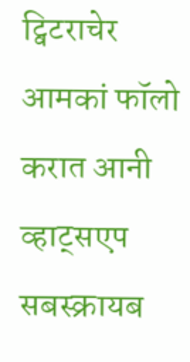ट्विटराचेर आमकां फॉलो करात आनी व्हाट्सएप सबस्क्रायब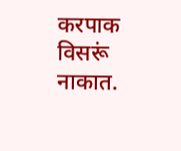करपाक विसरूं नाकात.